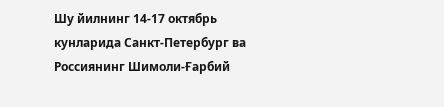Шу йилнинг 14-17 октябрь кунларида Санкт-Петербург ва Россиянинг Шимоли-Ғарбий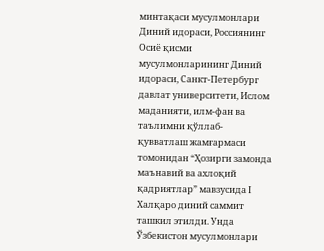минтақаси мусулмонлари Диний идораси, Россиянинг Осиё қисми мусулмонларининг Диний идораси, Санкт-Петербург давлат университети, Ислом маданияти, илм-фан ва таълимни қўллаб-қувватлаш жамғармаси томонидан “Ҳозирги замонда маънавий ва ахлоқий қадриятлар” мавзусида I Халқаро диний саммит ташкил этилди. Унда Ўзбекистон мусулмонлари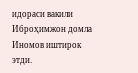идораси вакили Иброҳимжон домла Иномов иштирок этди.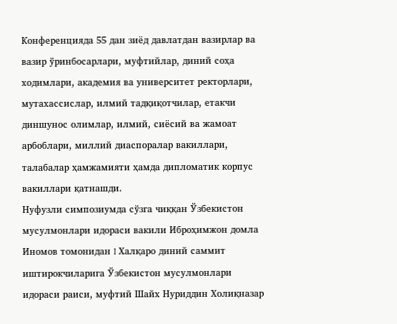Конференцияда 55 дан зиёд давлатдан вазирлар ва вазир ўринбосарлари, муфтийлар, диний соҳа ходимлари, академия ва университет ректорлари, мутахассислар, илмий тадқиқотчилар, етакчи диншунос олимлар, илмий, сиёсий ва жамоат арбоблари, миллий диаспоралар вакиллари, талабалар ҳамжамияти ҳамда дипломатик корпус вакиллари қатнашди.
Нуфузли симпозиумда сўзга чиққан Ўзбекистон мусулмонлари идораси вакили Иброҳимжон домла Иномов томонидан I Халқаро диний саммит иштирокчиларига Ўзбекистон мусулмонлари идораси раиси, муфтий Шайх Нуриддин Холиқназар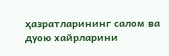ҳазратларининг салом ва дуою хайрларини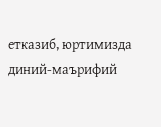етказиб, юртимизда диний-маърифий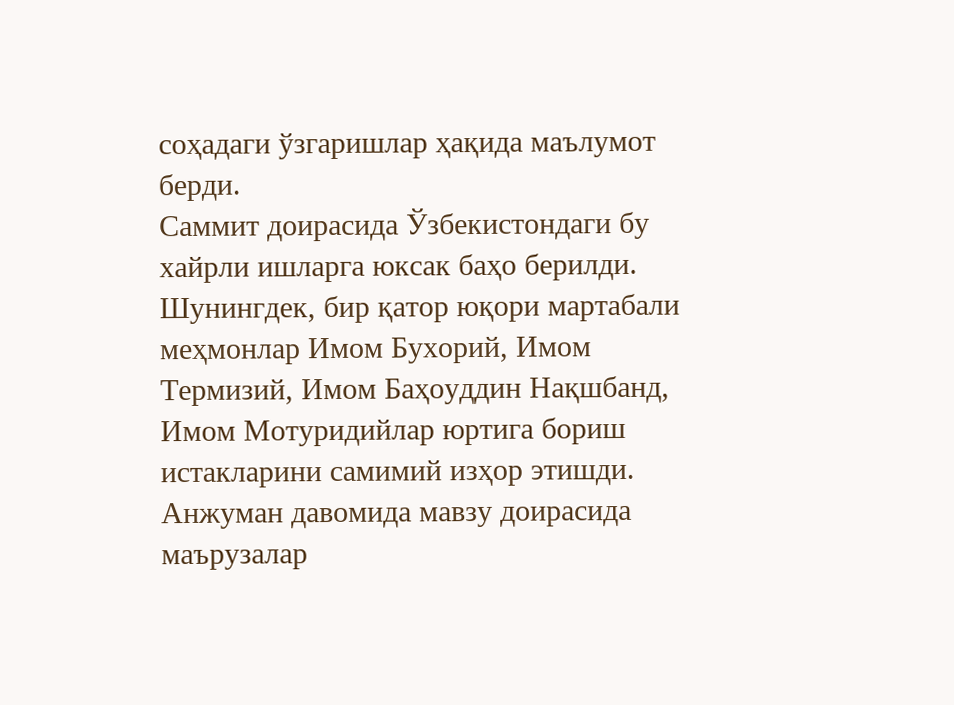соҳадаги ўзгаришлар ҳақида маълумот берди.
Саммит доирасида Ўзбекистондаги бу хайрли ишларга юксак баҳо берилди. Шунингдек, бир қатор юқори мартабали меҳмонлар Имом Бухорий, Имом Термизий, Имом Баҳоуддин Нақшбанд, Имом Мотуридийлар юртига бориш истакларини самимий изҳор этишди.
Анжуман давомида мавзу доирасида маърузалар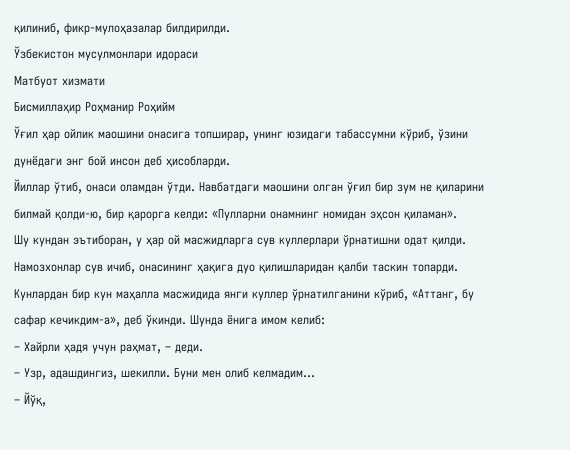қилиниб, фикр-мулоҳазалар билдирилди.
Ўзбекистон мусулмонлари идораси
Матбуот хизмати
Бисмиллаҳир Роҳманир Роҳийм
Ўғил ҳар ойлик маошини онасига топширар, унинг юзидаги табассумни кўриб, ўзини дунёдаги энг бой инсон деб ҳисобларди.
Йиллар ўтиб, онаси оламдан ўтди. Навбатдаги маошини олган ўғил бир зум не қиларини билмай қолди-ю, бир қарорга келди: «Пулларни онамнинг номидан эҳсон қиламан».
Шу кундан эътиборан, у ҳар ой масжидларга сув куллерлари ўрнатишни одат қилди. Намозхонлар сув ичиб, онасининг ҳақига дуо қилишларидан қалби таскин топарди.
Кунлардан бир кун маҳалла масжидида янги куллер ўрнатилганини кўриб, «Аттанг, бу сафар кечикдим-а», деб ўкинди. Шунда ёнига имом келиб:
– Хайрли ҳадя учун раҳмат, – деди.
– Узр, адашдингиз, шекилли. Буни мен олиб келмадим...
– Йўқ,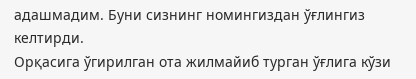адашмадим. Буни сизнинг номингиздан ўғлингиз келтирди.
Орқасига ўгирилган ота жилмайиб турган ўғлига кўзи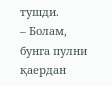тушди.
– Болам, бунга пулни қаердан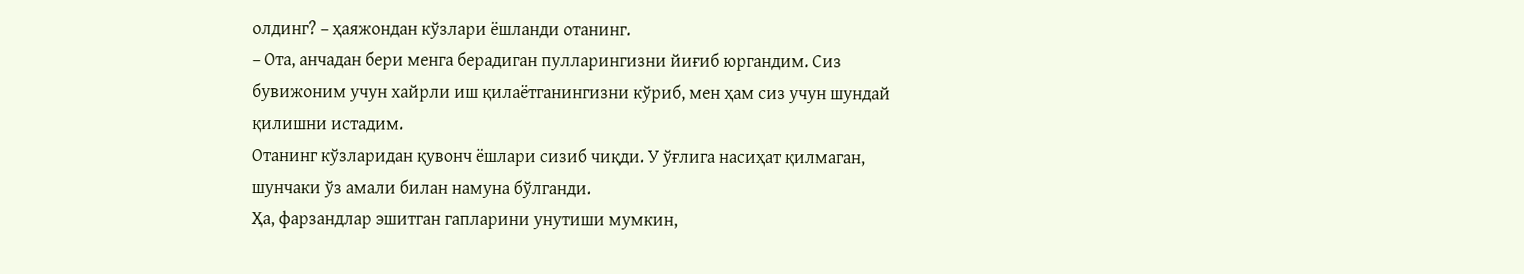олдинг? – ҳаяжондан кўзлари ёшланди отанинг.
– Ота, анчадан бери менга берадиган пулларингизни йиғиб юргандим. Сиз бувижоним учун хайрли иш қилаётганингизни кўриб, мен ҳам сиз учун шундай қилишни истадим.
Отанинг кўзларидан қувонч ёшлари сизиб чиқди. У ўғлига насиҳат қилмаган, шунчаки ўз амали билан намуна бўлганди.
Ҳа, фарзандлар эшитган гапларини унутиши мумкин,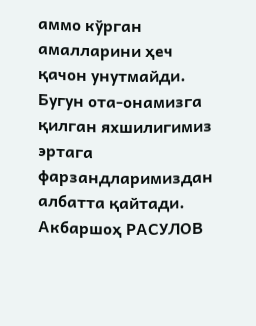аммо кўрган амалларини ҳеч қачон унутмайди. Бугун ота-онамизга қилган яхшилигимиз эртага фарзандларимиздан албатта қайтади.
Акбаршоҳ РАСУЛОВ